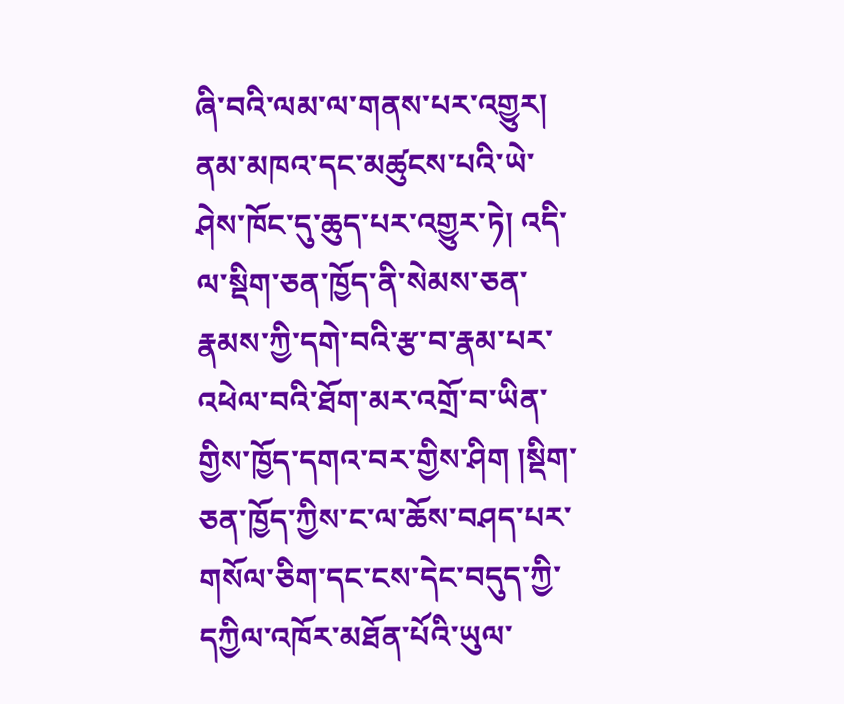ཞི་བའི་ལམ་ལ་གནས་པར་འགྱུར། ནམ་མཁའ་དང་མཚུངས་པའི་ཡེ་ཤེས་ཁོང་དུ་ཆུད་པར་འགྱུར་ཏེ། འདི་ལ་སྡིག་ཅན་ཁྱོད་ནི་སེམས་ཅན་རྣམས་ཀྱི་དགེ་བའི་རྩ་བ་རྣམ་པར་འཕེལ་བའི་ཐོག་མར་འགྲོ་བ་ཡིན་གྱིས་ཁྱོད་དགའ་བར་གྱིས་ཤིག །སྡིག་ཅན་ཁྱོད་ཀྱིས་ང་ལ་ཆོས་བཤད་པར་གསོལ་ཅིག་དང་ངས་དེང་བདུད་ཀྱི་དཀྱིལ་འཁོར་མཐོན་པོའི་ཡུལ་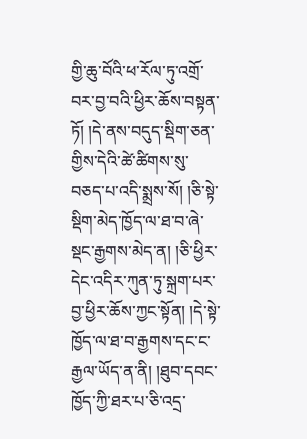གྱི་ཆུ་བོའི་ཕ་རོལ་ཏུ་འགྲོ་བར་བྱ་བའི་ཕྱིར་ཆོས་བསྟན་ཏོ། །དེ་ནས་བདུད་སྡིག་ཅན་གྱིས་དེའི་ཚེ་ཚིགས་སུ་བཅད་པ་འདི་སྨྲས་སོ། །ཅི་སྟེ་སྡིག་མེད་ཁྱོད་ལ་ཐ་བ་ཞེ་སྡང་རྒྱགས་མེད་ན། །ཅི་ཕྱིར་དེང་འདིར་ཀུན་ཏུ་སྐྲག་པར་བྱ་ཕྱིར་ཆོས་ཀྱང་སྟོན། །དེ་སྟེ་ཁྱོད་ལ་ཐ་བ་རྒྱགས་དང་ང་རྒྱལ་ཡོད་ན་ནི། །ཐུབ་དབང་ཁྱོད་ཀྱི་ཐར་པ་ཅི་འདྲ་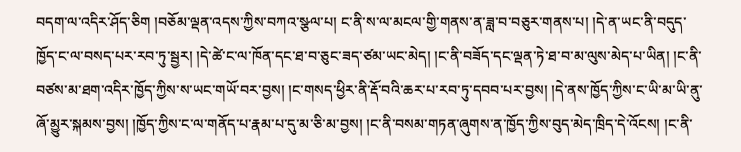བདག་ལ་འདིར་ཤོད་ཅིག །བཅོམ་ལྡན་འདས་ཀྱིས་བཀའ་སྩལ་པ། ང་ནི་ས་ལ་མངལ་གྱི་གནས་ན་ཟླ་བ་བཅུར་གནས་པ། །དེ་ན་ཡང་ནི་བདུད་ཁྱོད་ང་ལ་བསད་པར་རབ་ཏུ་སྦྱར། །དེ་ཚེ་ང་ལ་ཁོན་དང་ཐ་བ་ཅུང་ཟད་ཙམ་ཡང་མེད། །ང་ནི་བཟོད་དང་ལྡན་ཏེ་ཐ་བ་མ་ལུས་མེད་པ་ཡིན། །ང་ནི་བཙས་མ་ཐག་འདིར་ཁྱོད་ཀྱིས་ས་ཡང་གཡོ་བར་བྱས། །ང་གསད་ཕྱིར་ནི་རྡོ་བའི་ཆར་པ་རབ་ཏུ་དབབ་པར་བྱས། །དེ་ནས་ཁྱོད་ཀྱིས་ང་ཡི་མ་ཡི་ནུ་ཞོ་མྱུར་སྐམས་བྱས། །ཁྱོད་ཀྱིས་ང་ལ་གནོད་པ་རྣམ་པ་དུ་མ་ཅི་མ་བྱས། །ང་ནི་བསམ་གཏན་ཞུགས་ན་ཁྱོད་ཀྱིས་བུད་མེད་ཁྲིད་དེ་འོངས། །ང་ནི་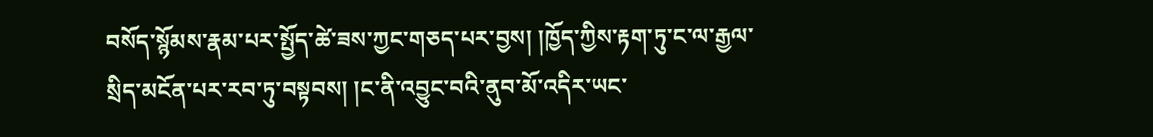བསོད་སྙོམས་རྣམ་པར་སྤྱོད་ཚེ་ཟས་ཀྱང་གཅད་པར་བྱས། །ཁྱོད་ཀྱིས་རྟག་ཏུ་ང་ལ་རྒྱལ་སྲིད་མངོན་པར་རབ་ཏུ་བསྟབས། །ང་ནི་འབྱུང་བའི་ནུབ་མོ་འདིར་ཡང་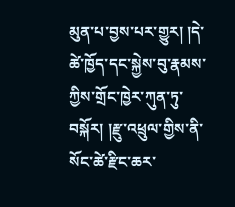མུན་པ་བྱས་པར་གྱུར། །དེ་ཚེ་ཁྱོད་དང་སྐྱེས་བུ་རྣམས་ཀྱིས་གྲོང་ཁྱེར་ཀུན་ཏུ་བསྐོར། །རྫུ་འཕྲུལ་གྱིས་ནི་སོང་ཚེ་རྫིང་ཆར་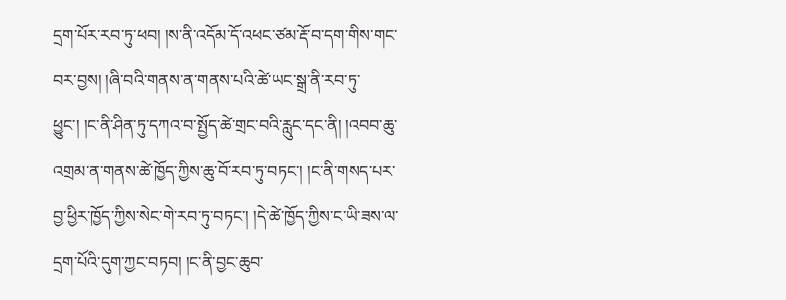དྲག་པོར་རབ་ཏུ་ཕབ། །ས་ནི་འདོམ་དོ་འཕང་ཙམ་རྡོ་བ་དག་གིས་གང་བར་བྱས། །ཞི་བའི་གནས་ན་གནས་པའི་ཚེ་ཡང་སྒྲ་ནི་རབ་ཏུ་ཕྱུང་། །ང་ནི་ཤིན་ཏུ་དཀའ་བ་སྤྱོད་ཚེ་གྲང་བའི་རླུང་དང་ནི། །འབབ་ཆུ་འགྲམ་ན་གནས་ཚེ་ཁྱོད་ཀྱིས་ཆུ་བོ་རབ་ཏུ་བཏང་། །ང་ནི་གསད་པར་བྱ་ཕྱིར་ཁྱོད་ཀྱིས་སེང་གེ་རབ་ཏུ་བཏང་། །དེ་ཚེ་ཁྱོད་ཀྱིས་ང་ཡི་ཟས་ལ་དྲག་པོའི་དུག་ཀྱང་བཏབ། །ང་ནི་བྱང་ཆུབ་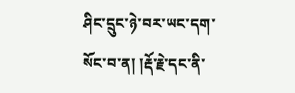ཤིང་དྲུང་ཉེ་བར་ཡང་དག་སོང་བ་ན། །རྡོ་རྗེ་དང་ནི་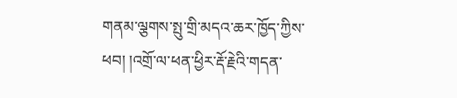གནམ་ལྕགས་སྤུ་གྲི་མདའ་ཆར་ཁྱོད་ཀྱིས་ཕབ། །འགྲོ་ལ་ཕན་ཕྱིར་རྡོ་རྗེའི་གདན་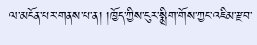ལ་མངོན་པར་གནས་པ་ན། །ཁྱོད་ཀྱིས་ངུར་སྨྲིག་གོས་ཀྱང་འཇིམ་རྫབ་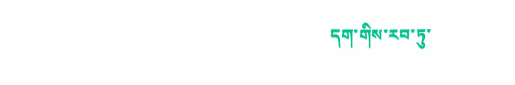དག་གིས་རབ་ཏུ་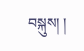བསྐུས། །